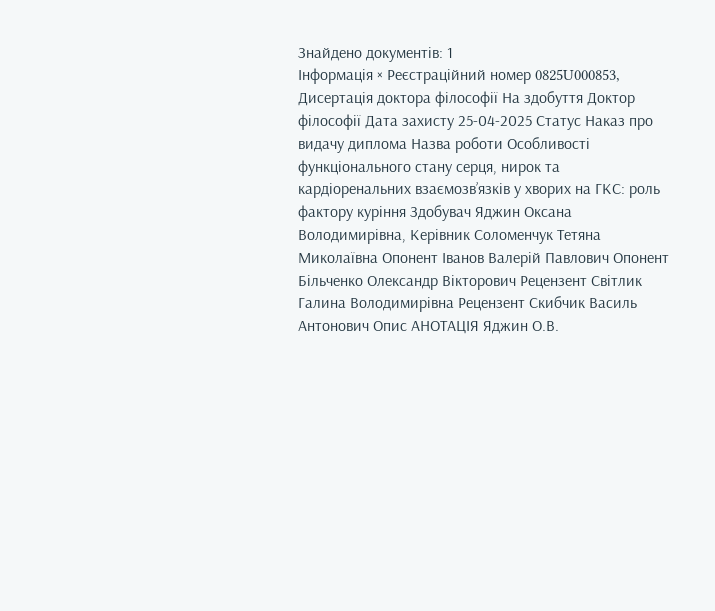Знайдено документів: 1
Інформація × Реєстраційний номер 0825U000853, Дисертація доктора філософії На здобуття Доктор філософії Дата захисту 25-04-2025 Статус Наказ про видачу диплома Назва роботи Особливості функціонального стану серця, нирок та кардіоренальних взаємозв’язків у хворих на ГКС: роль фактору куріння Здобувач Яджин Оксана Володимирівна, Керівник Соломенчук Тетяна Миколаївна Опонент Іванов Валерій Павлович Опонент Більченко Олександр Вікторович Рецензент Світлик Галина Володимирівна Рецензент Скибчик Василь Антонович Опис АНОТАЦІЯ Яджин О.В.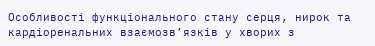Особливості функціонального стану серця, нирок та кардіоренальних взаємозв’язків у хворих з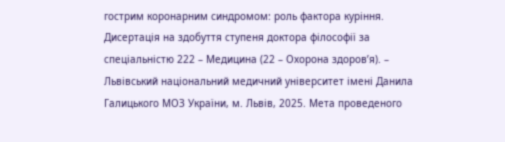гострим коронарним синдромом: роль фактора куріння. Дисертація на здобуття ступеня доктора філософії за спеціальністю 222 – Медицина (22 – Охорона здоров’я). – Львівський національний медичний університет імені Данила Галицького МОЗ України, м. Львів, 2025. Мета проведеного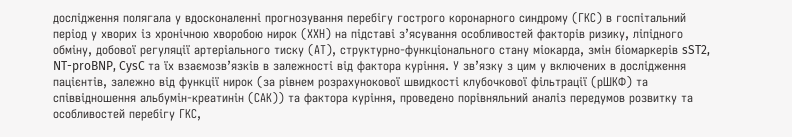дослідження полягала у вдосконаленні прогнозування перебігу гострого коронарного синдрому (ГКС) в госпітальний період у хворих із хронічною хворобою нирок (ХХН) на підставі з’ясування особливостей факторів ризику, ліпідного обміну, добової регуляції артеріального тиску (АТ), структурно-функціонального стану міокарда, змін біомаркерів sST2, NT-proBNP, CysC та їх взаємозв’язків в залежності від фактора куріння. У зв’язку з цим у включених в дослідження пацієнтів, залежно від функції нирок (за рівнем розрахунокової швидкості клубочкової фільтрації (рШКФ) та співвідношення альбумін-креатинін (САК)) та фактора куріння, проведено порівняльний аналіз передумов розвитку та особливостей перебігу ГКС,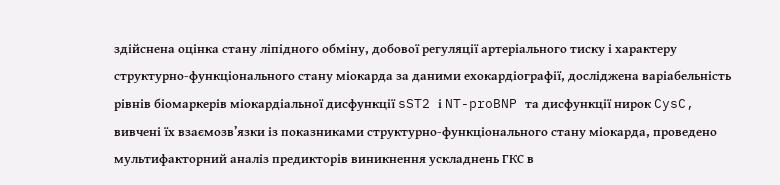здійснена оцінка стану ліпідного обміну, добової регуляції артеріального тиску і характеру структурно-функціонального стану міокарда за даними ехокардіографії, досліджена варіабельність рівнів біомаркерів міокардіальної дисфункції sST2 і NT-proBNP та дисфункції нирок CysC, вивчені їх взаємозв’язки із показниками структурно-функціонального стану міокарда, проведено мультифакторний аналіз предикторів виникнення ускладнень ГКС в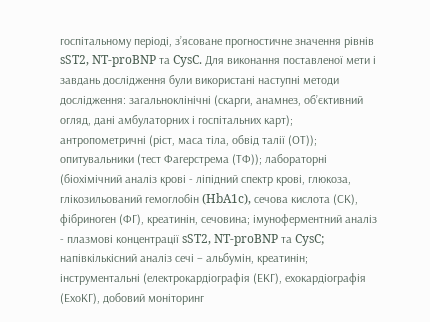госпітальному періоді, з’ясоване прогностичне значення рівнів sST2, NT-proBNP та CysC. Для виконання поставленої мети і завдань дослідження були використані наступні методи дослідження: загальноклінічні (скарги, анамнез, об’єктивний огляд, дані амбулаторних і госпітальних карт); антропометричні (ріст, маса тіла, обвід талії (ОТ)); опитувальники (тест Фагерстрема (ТФ)); лабораторні (біохімічний аналіз крові - ліпідний спектр крові, глюкоза, глікозильований гемоглобін (HbA1c), сечова кислота (СК), фібриноген (ФГ), креатинін, сечовина; імуноферментний аналіз - плазмові концентрації sST2, NT-proBNP та CysC; напівкількісний аналіз сечі – альбумін, креатинін; інструментальні (електрокардіографія (ЕКГ), ехокардіографія (ЕхоКГ), добовий моніторинг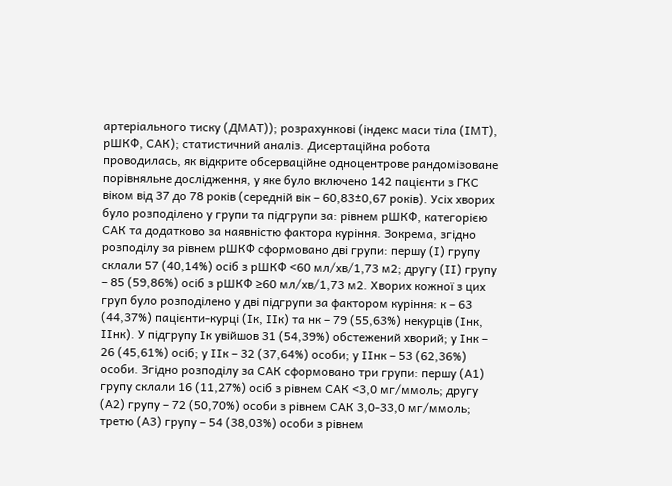артеріального тиску (ДМАТ)); розрахункові (індекс маси тіла (ІМТ), рШКФ, САК); статистичний аналіз. Дисертаційна робота проводилась, як відкрите обсерваційне одноцентрове рандомізоване порівняльне дослідження, у яке було включено 142 пацієнти з ГКС віком від 37 до 78 років (середній вік – 60,83±0,67 років). Усіх хворих було розподілено у групи та підгрупи за: рівнем рШКФ, категорією САК та додатково за наявністю фактора куріння. Зокрема, згідно розподілу за рівнем рШКФ сформовано дві групи: першу (І) групу склали 57 (40,14%) осіб з рШКФ <60 мл/хв/1,73 м2; другу (ІІ) групу – 85 (59,86%) осіб з рШКФ ≥60 мл/хв/1,73 м2. Хворих кожної з цих груп було розподілено у дві підгрупи за фактором куріння: к – 63 (44,37%) пацієнти-курці (Ік, ІІк) та нк – 79 (55,63%) некурців (Інк, ІІнк). У підгрупу Ік увійшов 31 (54,39%) обстежений хворий; у Інк – 26 (45,61%) осіб; у ІІк – 32 (37,64%) особи; у ІІнк – 53 (62,36%) особи. Згідно розподілу за САК сформовано три групи: першу (А1) групу склали 16 (11,27%) осіб з рівнем САК <3,0 мг/ммоль; другу (А2) групу – 72 (50,70%) особи з рівнем САК 3,0-33,0 мг/ммоль; третю (А3) групу – 54 (38,03%) особи з рівнем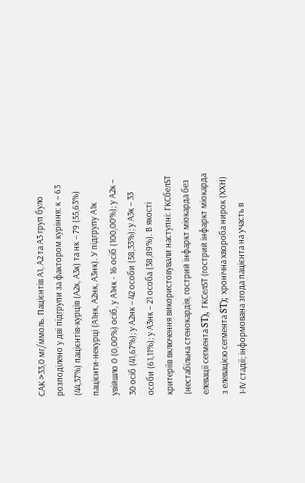САК >33,0 мг/ммоль. Пацієнтів А1, А2 та А3 груп було розподілено у дві підгрупи за фактором куріння: к – 63 (44,37%) пацієнтів-курців (А2к, А3к) та нк – 79 (55,63%) пацієнти-некурці (А1нк, А2нк, А3нк). У підгрупу А1к увійшло 0 (0,00%) осіб, у А1нк - 16 осіб (100,00%); у А2к – 30 осіб (41,67%); у А2нк – 42 особи (58,33%); у А3к – 33 особи (61,11%); у А3нк – 21 особа (38,89%). В якості критеріїв включення використовували наступні: ГКСбелST (нестабільна стенокардія, гострий інфаркт міокарда без елевації сегмента ST), ГКСелST (гострий інфаркт міокарда з елевацією сегмента ST); хронічна хвороба нирок (ХХН) І-ІV стадії; інформована згода пацієнта на участь в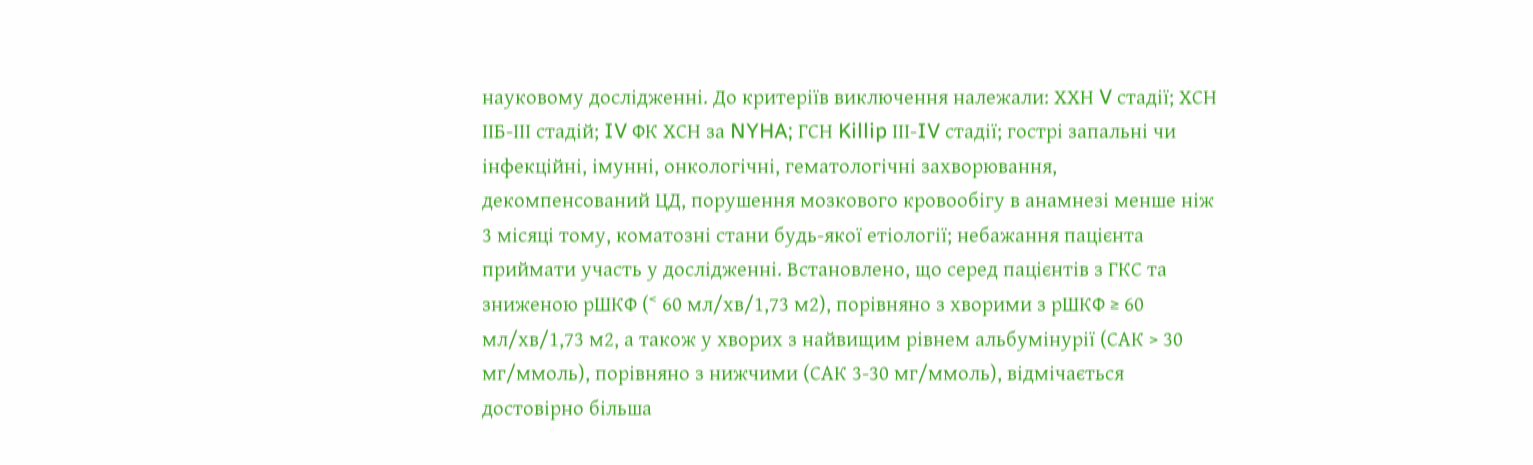науковому дослідженні. До критеріїв виключення належали: ХХН V стадії; ХСН ІІБ-ІІІ стадій; IV ФК ХСН за NYHA; ГСН Killip ІІІ-IV стадії; гострі запальні чи інфекційні, імунні, онкологічні, гематологічні захворювання, декомпенсований ЦД, порушення мозкового кровообігу в анамнезі менше ніж 3 місяці тому, коматозні стани будь-якої етіології; небажання пацієнта приймати участь у дослідженні. Встановлено, що серед пацієнтів з ГКС та зниженою рШКФ (˂ 60 мл/хв/1,73 м2), порівняно з хворими з рШКФ ≥ 60 мл/хв/1,73 м2, а також у хворих з найвищим рівнем альбумінурії (САК > 30 мг/ммоль), порівняно з нижчими (САК 3-30 мг/ммоль), відмічається достовірно більша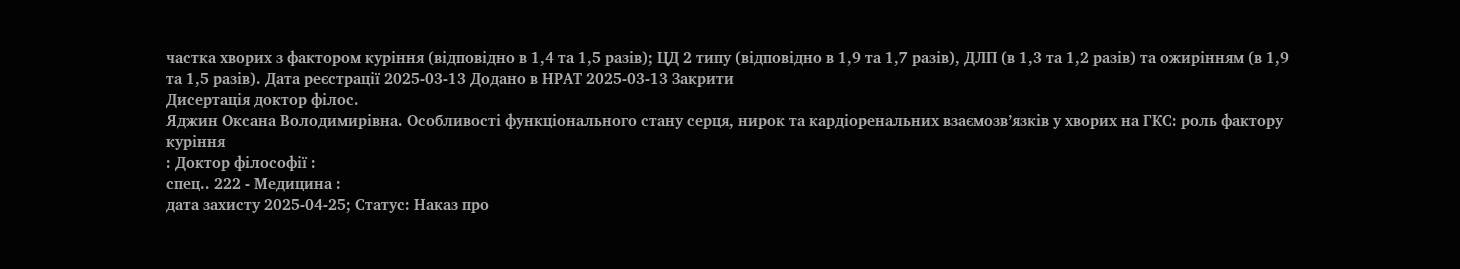частка хворих з фактором куріння (відповідно в 1,4 та 1,5 разів); ЦД 2 типу (відповідно в 1,9 та 1,7 разів), ДЛП (в 1,3 та 1,2 разів) та ожирінням (в 1,9 та 1,5 разів). Дата реєстрації 2025-03-13 Додано в НРАТ 2025-03-13 Закрити
Дисертація доктор філос.
Яджин Оксана Володимирівна. Особливості функціонального стану серця, нирок та кардіоренальних взаємозв’язків у хворих на ГКС: роль фактору куріння
: Доктор філософії :
спец.. 222 - Медицина :
дата захисту 2025-04-25; Статус: Наказ про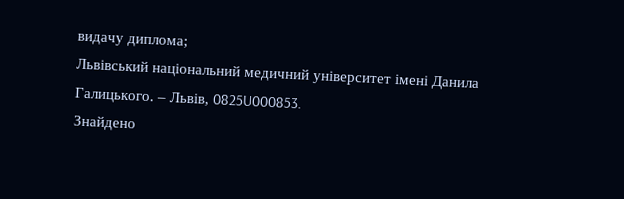видачу диплома;
Львівський національний медичний університет імені Данила Галицького. – Львів, 0825U000853.
Знайдено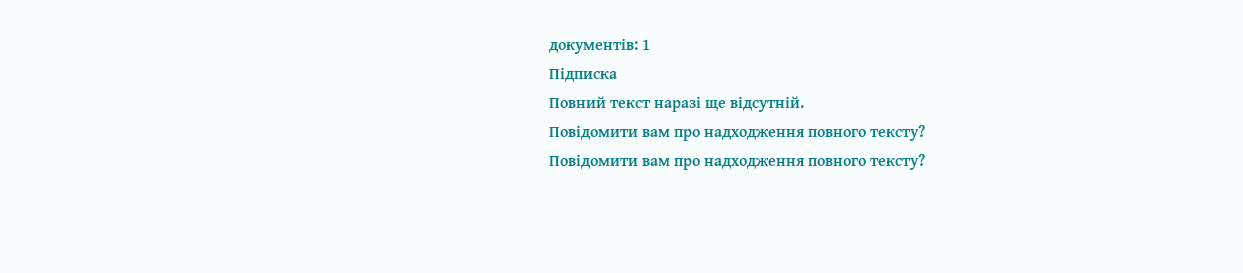документів: 1
Підписка
Повний текст наразі ще відсутній.
Повідомити вам про надходження повного тексту?
Повідомити вам про надходження повного тексту?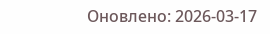Оновлено: 2026-03-17